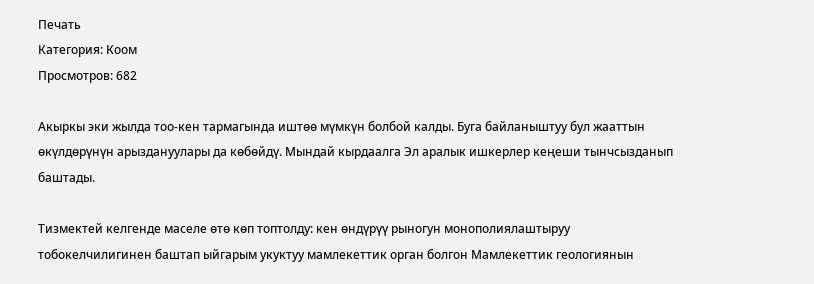Печать
Категория: Коом
Просмотров: 682

Акыркы эки жылда тоо-кен тармагында иштөө мүмкүн болбой калды. Буга байланыштуу бул жааттын өкүлдөрүнүн арыздануулары да көбөйдү. Мындай кырдаалга Эл аралык ишкерлер кеңеши тынчсызданып баштады.

Тизмектей келгенде маселе өтө көп топтолду: кен өндүрүү рыногун монополиялаштыруу тобокелчилигинен баштап ыйгарым укуктуу мамлекеттик орган болгон Мамлекеттик геологиянын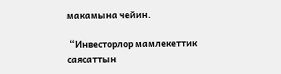макамына чейин.

 “Инвесторлор мамлекеттик саясаттын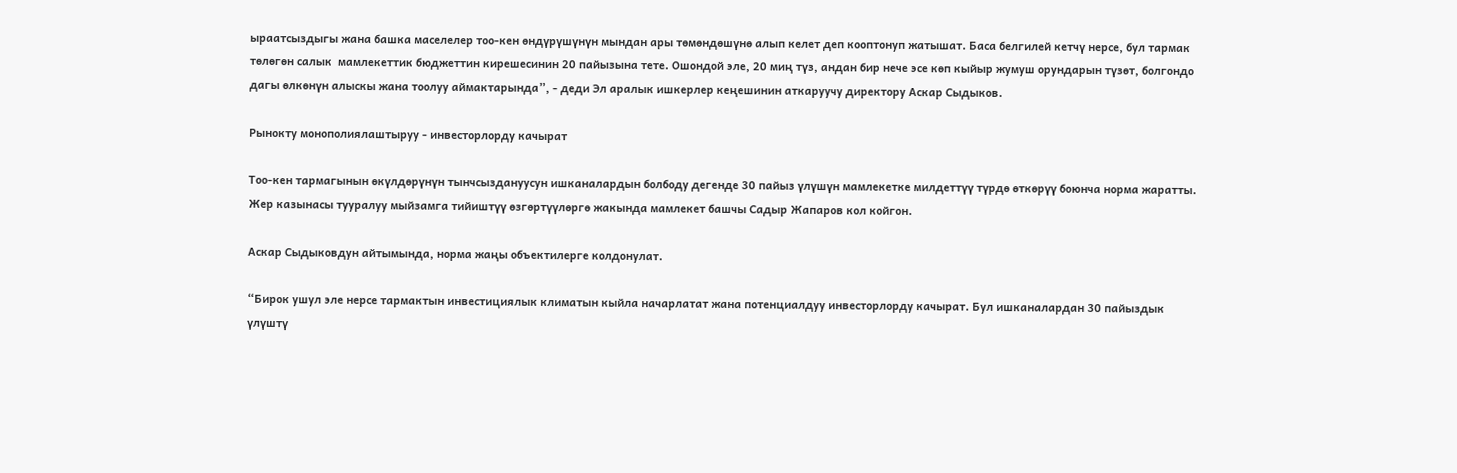ыраатсыздыгы жана башка маселелер тоо-кен өндүрүшүнүн мындан ары төмөндөшүнө алып келет деп кооптонуп жатышат. Баса белгилей кетчү нерсе, бул тармак төлөгөн салык  мамлекеттик бюджеттин кирешесинин 20 пайызына тете. Ошондой эле, 20 миң түз, андан бир нече эсе көп кыйыр жумуш орундарын түзөт, болгондо дагы өлкөнүн алыскы жана тоолуу аймактарында”, - деди Эл аралык ишкерлер кеңешинин аткаруучу директору Аскар Сыдыков.

Рынокту монополиялаштыруу - инвесторлорду качырат

Тоо-кен тармагынын өкүлдөрүнүн тынчсыздануусун ишканалардын болбоду дегенде 30 пайыз үлүшүн мамлекетке милдеттүү түрдө өткөрүү боюнча норма жаратты. Жер казынасы тууралуу мыйзамга тийиштүү өзгөртүүлөргө жакында мамлекет башчы Садыр Жапаров кол койгон.

Аскар Сыдыковдун айтымында, норма жаңы объектилерге колдонулат.

“Бирок ушул эле нерсе тармактын инвестициялык климатын кыйла начарлатат жана потенциалдуу инвесторлорду качырат. Бул ишканалардан 30 пайыздык үлүштү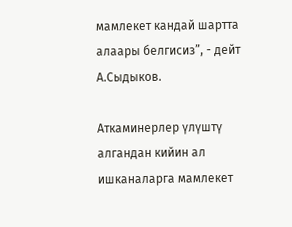мамлекет кандай шартта алаары белгисиз”, - дейт А.Сыдыков.

Аткаминерлер үлүштү алгандан кийин ал ишканаларга мамлекет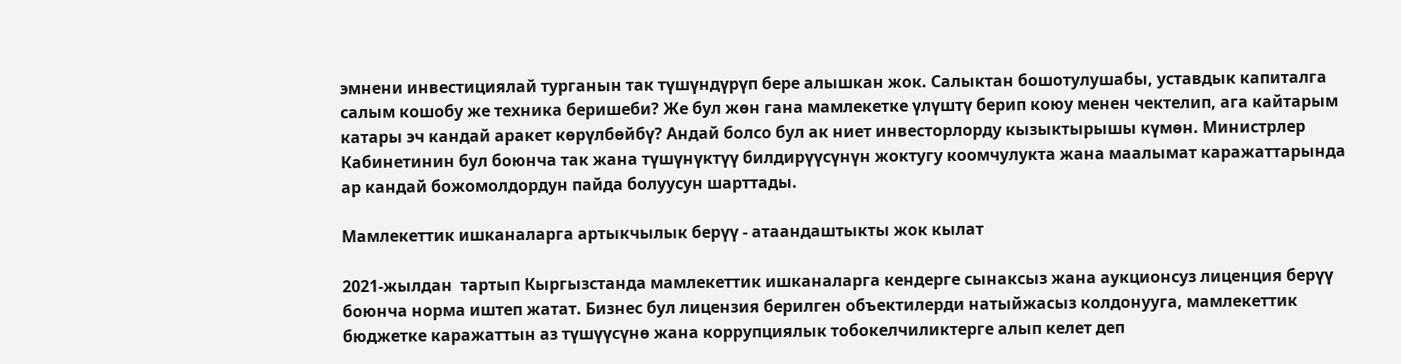эмнени инвестициялай турганын так түшүндүрүп бере алышкан жок. Салыктан бошотулушабы, уставдык капиталга салым кошобу же техника беришеби? Же бул жөн гана мамлекетке үлүштү берип коюу менен чектелип, ага кайтарым катары эч кандай аракет көрүлбөйбү? Андай болсо бул ак ниет инвесторлорду кызыктырышы күмөн. Министрлер Кабинетинин бул боюнча так жана түшүнүктүү билдирүүсүнүн жоктугу коомчулукта жана маалымат каражаттарында ар кандай божомолдордун пайда болуусун шарттады.

Мамлекеттик ишканаларга артыкчылык берүү - атаандаштыкты жок кылат

2021-жылдан  тартып Кыргызстанда мамлекеттик ишканаларга кендерге сынаксыз жана аукционсуз лиценция берүү боюнча норма иштеп жатат. Бизнес бул лицензия берилген объектилерди натыйжасыз колдонууга, мамлекеттик бюджетке каражаттын аз түшүүсүнө жана коррупциялык тобокелчиликтерге алып келет деп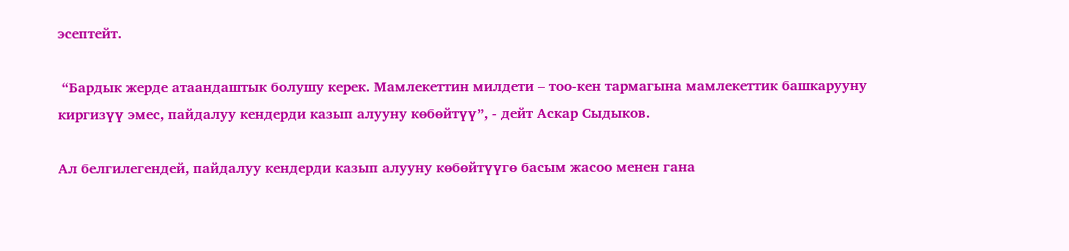эсептейт.

 “Бардык жерде атаандаштык болушу керек. Мамлекеттин милдети – тоо-кен тармагына мамлекеттик башкарууну киргизүү эмес, пайдалуу кендерди казып алууну көбөйтүү”, - дейт Аскар Сыдыков.

Ал белгилегендей, пайдалуу кендерди казып алууну көбөйтүүгө басым жасоо менен гана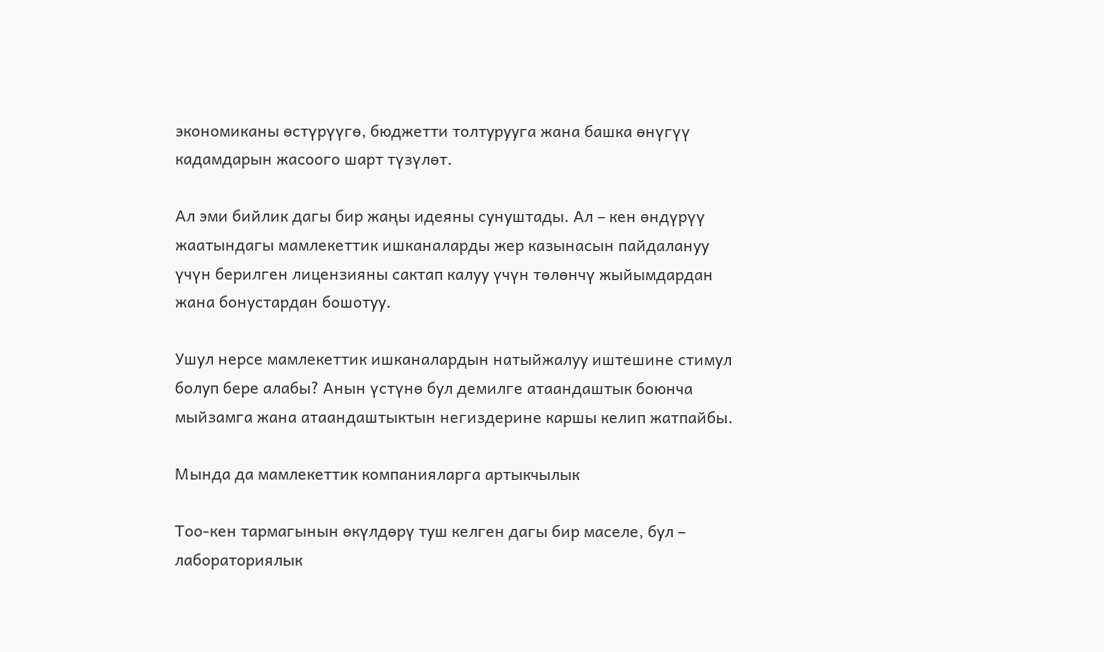экономиканы өстүрүүгө, бюджетти толтурууга жана башка өнүгүү кадамдарын жасоого шарт түзүлөт.

Ал эми бийлик дагы бир жаңы идеяны сунуштады. Ал – кен өндүрүү жаатындагы мамлекеттик ишканаларды жер казынасын пайдалануу үчүн берилген лицензияны сактап калуу үчүн төлөнчү жыйымдардан жана бонустардан бошотуу.

Ушул нерсе мамлекеттик ишканалардын натыйжалуу иштешине стимул болуп бере алабы? Анын үстүнө бул демилге атаандаштык боюнча мыйзамга жана атаандаштыктын негиздерине каршы келип жатпайбы.

Мында да мамлекеттик компанияларга артыкчылык

Тоо-кен тармагынын өкүлдөрү туш келген дагы бир маселе, бул – лабораториялык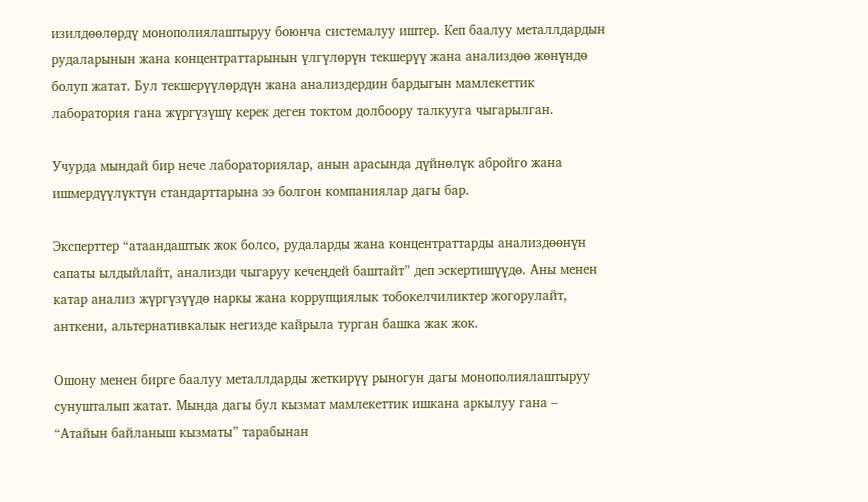изилдөөлөрдү монополиялаштыруу боюнча системалуу иштер. Кеп баалуу металлдардын рудаларынын жана концентраттарынын үлгүлөрүн текшерүү жана анализдөө жөнүндө болуп жатат. Бул текшерүүлөрдүн жана анализдердин бардыгын мамлекеттик лаборатория гана жүргүзүшү керек деген токтом долбоору талкууга чыгарылган.

Учурда мындай бир нече лабораториялар, анын арасында дүйнөлүк абройго жана ишмердүүлүктүн стандарттарына ээ болгон компаниялар дагы бар.

Эксперттер “атаандаштык жок болсо, рудаларды жана концентраттарды анализдөөнүн сапаты ылдыйлайт, анализди чыгаруу кечеңдей баштайт” деп эскертишүүдө. Аны менен катар анализ жүргүзүүдө наркы жана коррупциялык тобокелчиликтер жогорулайт, анткени, альтернативкалык негизде кайрыла турган башка жак жок.

Ошону менен бирге баалуу металлдарды жеткирүү рыногун дагы монополиялаштыруу сунушталып жатат. Мында дагы бул кызмат мамлекеттик ишкана аркылуу гана – “Атайын байланыш кызматы” тарабынан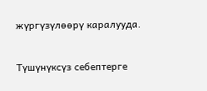жүргүзүлөөрү каралууда.

Түшүнүксүз себептерге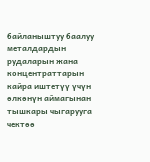байланыштуу баалуу металдардын рудаларын жана концентраттарын кайра иштетүү үчүн өлкөнүн аймагынан тышкары чыгарууга чектөө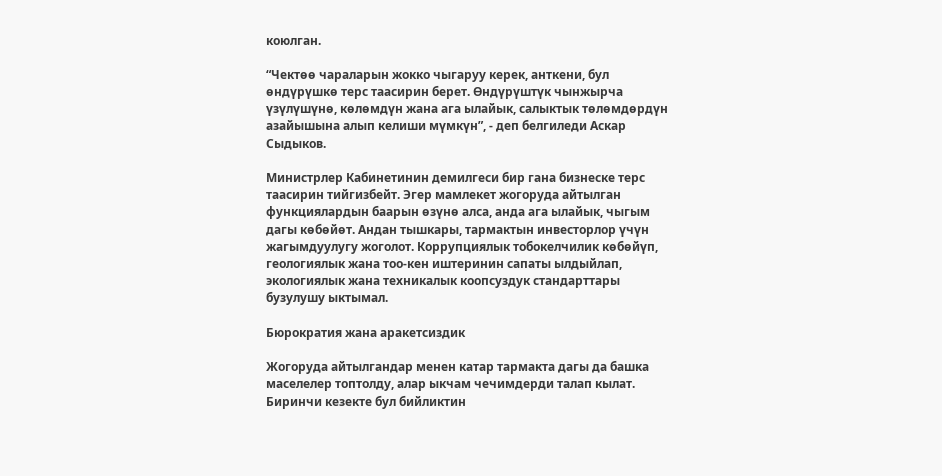коюлган.

“Чектөө чараларын жокко чыгаруу керек, анткени, бул өндүрүшкө терс таасирин берет. Өндүрүштүк чынжырча үзүлүшүнө, көлөмдүн жана ага ылайык, салыктык төлөмдөрдүн азайышына алып келиши мүмкүн”, - деп белгиледи Аскар Сыдыков.

Министрлер Кабинетинин демилгеси бир гана бизнеске терс таасирин тийгизбейт. Эгер мамлекет жогоруда айтылган функциялардын баарын өзүнө алса, анда ага ылайык, чыгым дагы көбөйөт. Андан тышкары, тармактын инвесторлор үчүн жагымдуулугу жоголот. Коррупциялык тобокелчилик көбөйүп, геологиялык жана тоо-кен иштеринин сапаты ылдыйлап, экологиялык жана техникалык коопсуздук стандарттары бузулушу ыктымал.

Бюрократия жана аракетсиздик

Жогоруда айтылгандар менен катар тармакта дагы да башка маселелер топтолду, алар ыкчам чечимдерди талап кылат. Биринчи кезекте бул бийликтин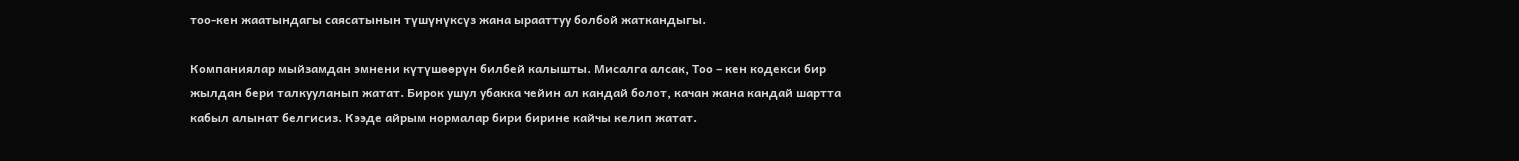тоо-кен жаатындагы саясатынын түшүнүксүз жана ырааттуу болбой жаткандыгы.

Компаниялар мыйзамдан эмнени күтүшөөрүн билбей калышты. Мисалга алсак, Тоо – кен кодекси бир жылдан бери талкууланып жатат. Бирок ушул убакка чейин ал кандай болот, качан жана кандай шартта кабыл алынат белгисиз. Кээде айрым нормалар бири бирине кайчы келип жатат.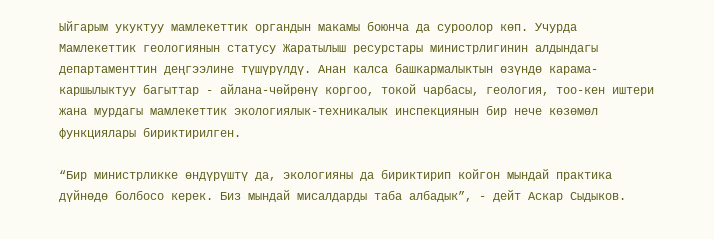Ыйгарым укуктуу мамлекеттик органдын макамы боюнча да суроолор көп. Учурда Мамлекеттик геологиянын статусу Жаратылыш ресурстары министрлигинин алдындагы департаменттин деңгээлине түшүрүлдү. Анан калса башкармалыктын өзүндө карама-каршылыктуу багыттар - айлана-чөйрөнү коргоо, токой чарбасы, геология, тоо-кен иштери жана мурдагы мамлекеттик экологиялык-техникалык инспекциянын бир нече көзөмөл функциялары бириктирилген.

“Бир министрликке өндүрүштү да, экологияны да бириктирип койгон мындай практика дүйнөдө болбосо керек. Биз мындай мисалдарды таба албадык”, - дейт Аскар Сыдыков.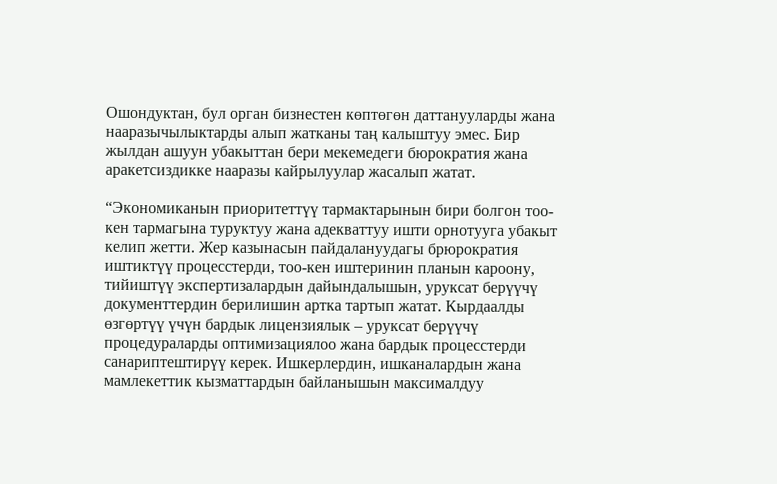Ошондуктан, бул орган бизнестен көптөгөн даттанууларды жана нааразычылыктарды алып жатканы таң калыштуу эмес. Бир жылдан ашуун убакыттан бери мекемедеги бюрократия жана аракетсиздикке нааразы кайрылуулар жасалып жатат.

“Экономиканын приоритеттүү тармактарынын бири болгон тоо-кен тармагына туруктуу жана адекваттуу ишти орнотууга убакыт келип жетти. Жер казынасын пайдалануудагы брюрократия иштиктүү процесстерди, тоо-кен иштеринин планын кароону, тийиштүү экспертизалардын дайындалышын, уруксат берүүчү документтердин берилишин артка тартып жатат. Кырдаалды өзгөртүү үчүн бардык лицензиялык – уруксат берүүчү процедураларды оптимизациялоо жана бардык процесстерди санариптештирүү керек. Ишкерлердин, ишканалардын жана мамлекеттик кызматтардын байланышын максималдуу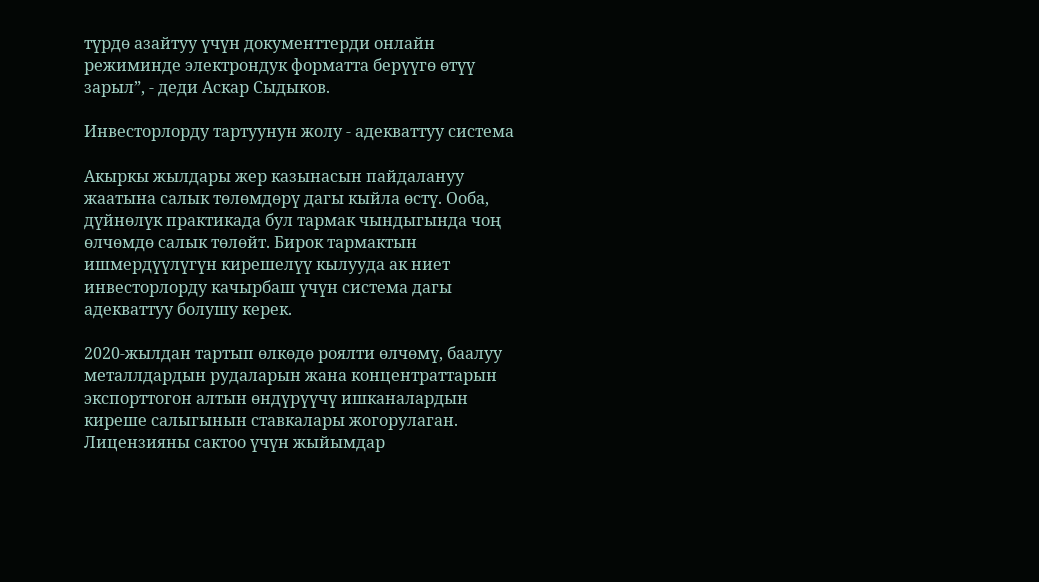түрдө азайтуу үчүн документтерди онлайн режиминде электрондук форматта берүүгө өтүү зарыл”, - деди Аскар Сыдыков.

Инвесторлорду тартуунун жолу - адекваттуу система

Акыркы жылдары жер казынасын пайдалануу жаатына салык төлөмдөрү дагы кыйла өстү. Ооба, дүйнөлүк практикада бул тармак чындыгында чоң өлчөмдө салык төлөйт. Бирок тармактын ишмердүүлүгүн кирешелүү кылууда ак ниет инвесторлорду качырбаш үчүн система дагы адекваттуу болушу керек.

2020-жылдан тартып өлкөдө роялти өлчөмү, баалуу металлдардын рудаларын жана концентраттарын экспорттогон алтын өндүрүүчү ишканалардын киреше салыгынын ставкалары жогорулаган. Лицензияны сактоо үчүн жыйымдар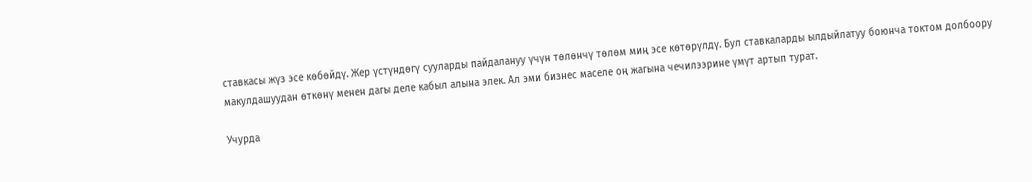ставкасы жүз эсе көбөйдү. Жер үстүндөгү сууларды пайдалануу үчүн төлөнчү төлөм миң эсе көтөрүлдү. Бул ставкаларды ылдыйлатуу боюнча токтом долбоору макулдашуудан өткөнү менен дагы деле кабыл алына элек. Ал эми бизнес маселе оң жагына чечилээрине үмүт артып турат.

Учурда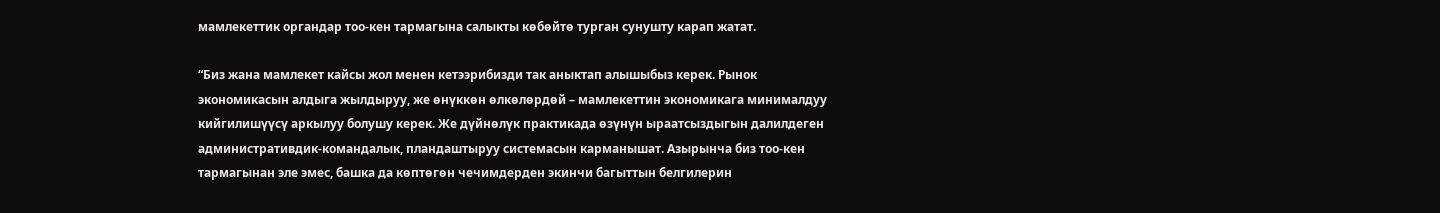мамлекеттик органдар тоо-кен тармагына салыкты көбөйтө турган сунушту карап жатат.

“Биз жана мамлекет кайсы жол менен кетээрибизди так аныктап алышыбыз керек. Рынок экономикасын алдыга жылдыруу, же өнүккөн өлкөлөрдөй – мамлекеттин экономикага минималдуу кийгилишүүсү аркылуу болушу керек. Же дүйнөлүк практикада өзүнүн ыраатсыздыгын далилдеген административдик-командалык, пландаштыруу системасын карманышат. Азырынча биз тоо-кен тармагынан эле эмес, башка да көптөгөн чечимдерден экинчи багыттын белгилерин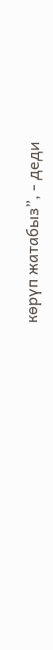көрүп жатабыз”, - деди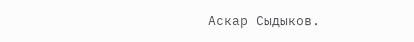Аскар Сыдыков.